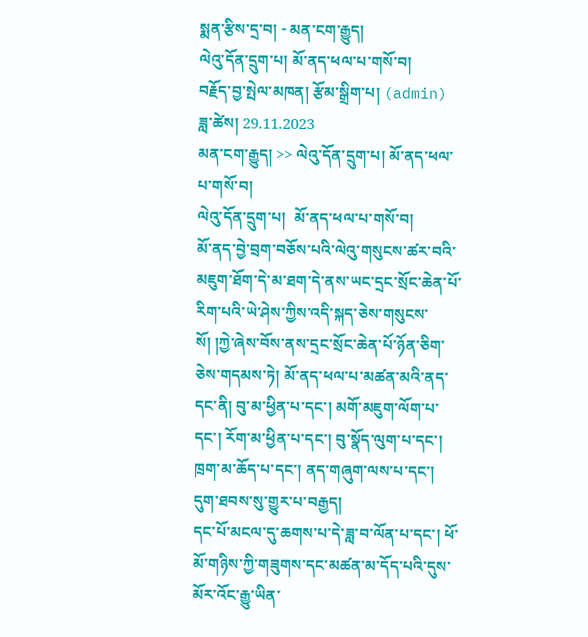སྨན་རྩིས་དྲ་བ། - མན་ངག་རྒྱུད།
ལེའུ་དོན་དྲུག་པ། མོ་ནད་ཕལ་པ་གསོ་བ།
བརྗོད་བྱ་སྤེལ་མཁན། རྩོམ་སྒྲིག་པ། (admin) ཟླ་ཚེས། 29.11.2023
མན་ངག་རྒྱུད། >> ལེའུ་དོན་དྲུག་པ། མོ་ནད་ཕལ་པ་གསོ་བ།
ལེའུ་དོན་དྲུག་པ།  མོ་ནད་ཕལ་པ་གསོ་བ།
མོ་ནད་བྱེ་བྲག་བཅོས་པའི་ལེའུ་གསུངས་ཚར་བའི་མཇུག་ཐོག་དེ་མ་ཐག་དེ་ནས་ཡང་དྲང་སྲོང་ཆེན་པོ་རིག་པའི་ཡེ་ཤེས་ཀྱིས་འདི་སྐད་ཅེས་གསུངས་སོ། །ཀྱེ་ཞེས་བོས་ནས་དྲང་སྲོང་ཆེན་པོ་ཉོན་ཅིག་ཅེས་གདམས་ཏེ། མོ་ནད་ཕལ་པ་མཚན་མའི་ནད་དང་ནི། བུ་མ་ཕྱིན་པ་དང་། མགོ་མཇུག་ལོག་པ་དང་། རོག་མ་ཕྱིན་པ་དང་། བུ་སྣོད་ལུག་པ་དང་། ཁྲག་མ་ཆོད་པ་དང་། ནད་གཞུག་ལས་པ་དང་། དུག་ཐབས་སུ་གྱུར་པ་བརྒྱད།
དང་པོ་མངལ་དུ་ཆགས་པ་དེ་ཟླ་བ་ལོན་པ་དང་། ཕོ་མོ་གཉིས་ཀྱི་གཟུགས་དང་མཚན་མ་དོད་པའི་དུས་མོར་འོང་རྒྱུ་ཡིན་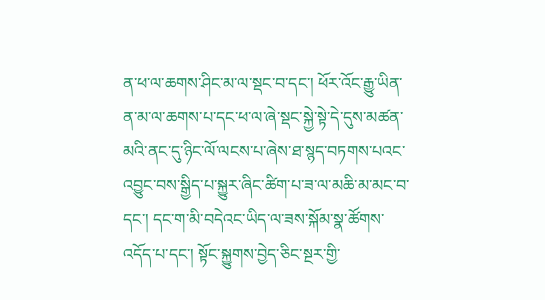ན་ཕ་ལ་ཆགས་ཤིང་མ་ལ་སྡང་བ་དང་། ཕོར་འོང་རྒྱུ་ཡིན་ན་མ་ལ་ཆགས་པ་དང་ཕ་ལ་ཞེ་སྡང་སྐྱེ་སྟེ་དེ་དུས་མཚན་མའི་ནང་དུ་ཉིང་ལོ་ལངས་པ་ཞེས་ཐ་སྙད་བཏགས་པའང་འབྱུང་བས་སྒྱིད་པ་སྐྱུར་ཞིང་ཚིག་པ་ཟ་ལ་མཆི་མ་མང་བ་དང་། དང་ག་མི་བདེའང་ཡིད་ལ་ཟས་སྐོམ་སྣ་ཚོགས་འདོད་པ་དང་། སྟོང་སྐྱུགས་བྱེད་ཅིང་སྔར་གྱི་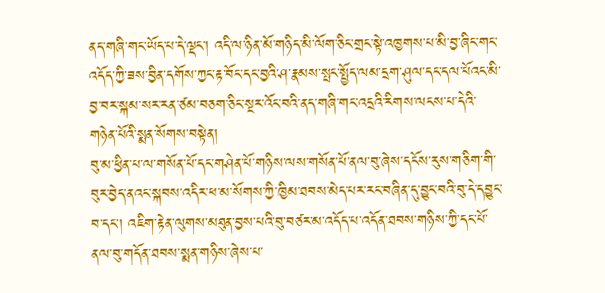ནད་གཞི་གང་ཡོད་པ་དེ་ལྡང་། འདི་ལ་ཉིན་མོ་གཉིད་མི་ལོག་ཅིང་གྲང་སྟེ་འཁྱགས་པ་མི་བྱ་ཞིང་གང་འདོད་ཀྱི་ཟས་བྱིན་དགོས་ཀྱང་རྟ་བོང་དང་བྱའི་ཤ་རྣམས་སྤང་སྤྱོད་ལམ་དྲག་ཤུལ་དང་དལ་པོའང་མི་བྱ་བར་སྐམ་སར་རན་ཙམ་བཅག་ཅིང་སྔར་འོང་བའི་ནད་གཞི་གང་འདྲའི་རིགས་ལངས་པ་དེའི་གཉེན་པོའི་སྨན་སོགས་བསྟེན།
བུ་མ་ཕྱིན་པ་ལ་གསོན་པོ་དང་གཤེན་པོ་གཉིས་ལས་གསོན་པོ་ནལ་བུ་ཞེས་དངོས་རུས་གཅིག་གི་བུར་བྱེད་ནའང་སྐབས་འདིར་ཕ་མ་སོགས་ཀྱི་ཁྱིམ་ཐབས་མེད་པར་རང་བཞིན་དུ་བྱུང་བའི་བུ་དེ་དབྱུང་བ་དང་། འཇིག་རྟེན་ལུགས་མཐུན་བྱས་པའི་བུ་བཙར་མ་འདོད་པ་འདོན་ཐབས་གཉིས་ཀྱི་དང་པོ་ནལ་བུ་གདོན་ཐབས་སྨན་གཉིས་ཞེས་པ་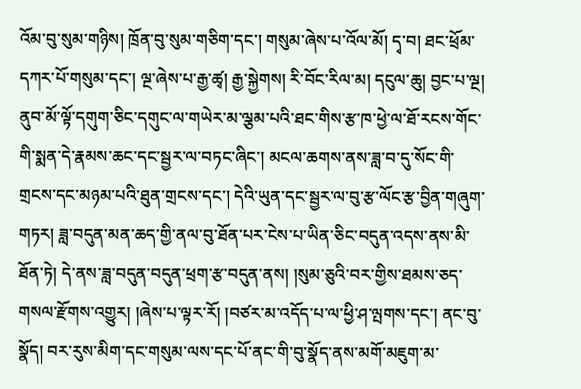འོམ་བུ་སུམ་གཉིས། ཁྲོན་བུ་སུམ་གཅིག་དང་། གསུམ་ཞེས་པ་འོལ་མོ། དྭ་བ། ཐང་ཕྲོམ་དཀར་པོ་གསུམ་དང་། ལྔ་ཞེས་པ་རྒྱ་ཚྭ། རྒྱ་སྐྱེགས། རི་བོང་རིལ་མ། དངུལ་ཆུ། བྱང་པ་ལྔ། ནུབ་མོ་ལྟོ་དགུག་ཅིང་དགུང་ལ་གཡེར་མ་ལྕམ་པའི་ཐང་གིས་རྩ་ཁ་ཕྱེ་ལ་ཐོ་རངས་གོང་གི་སྨན་དེ་རྣམས་ཆང་དང་སྦྱར་ལ་བཏང་ཞིང་། མངལ་ཆགས་ནས་ཟླ་བ་དུ་སོང་གི་གྲངས་དང་མཉམ་པའི་ཐུན་གྲངས་དང་། དེའི་ཡུན་དང་སྦྱར་ལ་བུ་རྩ་ལོང་རྩ་བྱིན་གཞུག་གཏར། ཟླ་བདུན་མན་ཆད་གྱི་ནལ་བུ་ཐོན་པར་ངེས་པ་ཡིན་ཅིང་བདུན་འདས་ནས་མི་ཐོན་ཏེ། དེ་ནས་ཟླ་བདུན་བདུན་ཕྲག་རྩ་བདུན་ནས། །སུམ་ཅུའི་བར་གྱིས་ཐམས་ཅད་གསལ་རྫོགས་འགྱུར། །ཞེས་པ་ལྟར་རོ། །བཙར་མ་འདོད་པ་ལ་ཕྱི་ཤ་ལྤགས་དང་། ནང་བུ་སྣོད། བར་རུས་མིག་དང་གསུམ་ལས་དང་པོ་ནང་གི་བུ་སྣོད་ནས་མགོ་མཇུག་མ་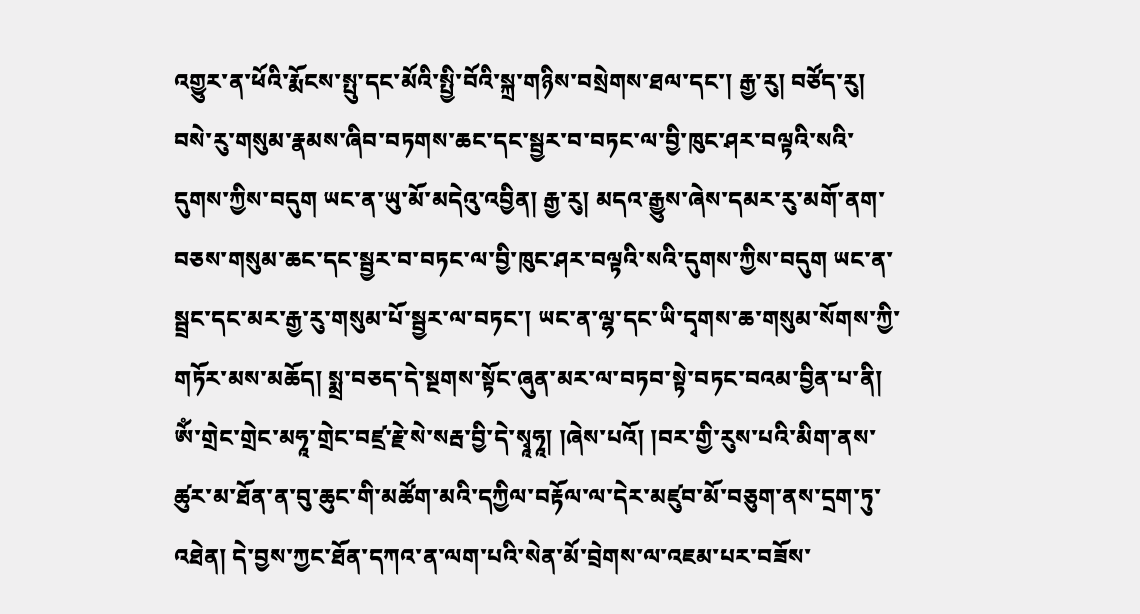འགྱུར་ན་ཕོའི་རྨོངས་སྤུ་དང་མོའི་སྤྱི་བོའི་སྐྲ་གཉིས་བསྲེགས་ཐལ་དང་། རྒྱ་རུ། བཙོད་རུ། བསེ་རུ་གསུམ་རྣམས་ཞིབ་བཏགས་ཆང་དང་སྦྱར་བ་བཏང་ལ་བྱི་ཁུང་ཤར་བལྟའི་སའི་དུགས་ཀྱིས་བདུག ཡང་ན་ཡུ་མོ་མདེའུ་འབྱིན། རྒྱ་རུ། མདའ་རྒྱུས་ཞེས་དམར་རུ་མགོ་ནག་བཅས་གསུམ་ཆང་དང་སྦྱར་བ་བཏང་ལ་བྱི་ཁུང་ཤར་བལྟའི་སའི་དུགས་ཀྱིས་བདུག ཡང་ན་སྦྲང་དང་མར་རྒྱ་རུ་གསུམ་པོ་སྦྱར་ལ་བཏང་། ཡང་ན་ལྷ་དང་ཡི་དྭགས་ཆ་གསུམ་སོགས་ཀྱི་གཏོར་མས་མཆོད། སྨྲ་བཅད་དེ་སྔགས་སྟོང་ཞུན་མར་ལ་བཏབ་སྟེ་བཏང་བའམ་བྱིན་པ་ནི། ཨོཾ་གྲེང་གྲེང་མཧཱ་གྲེང་བཛྲ་རྗེ་སེ་སརྦ་བྱི་དེ་སྭཱཧཱ། །ཞེས་པའོ། །བར་གྱི་རུས་པའི་མིག་ནས་ཚུར་མ་ཐོན་ན་བུ་ཆུང་གི་མཚོག་མའི་དཀྱིལ་བརྟོལ་ལ་དེར་མཛུབ་མོ་བཅུག་ནས་དྲག་ཏུ་འཐེན། དེ་བྱས་ཀྱང་ཐོན་དཀའ་ན་ལག་པའི་སེན་མོ་བྲེགས་ལ་འཇམ་པར་བཟོས་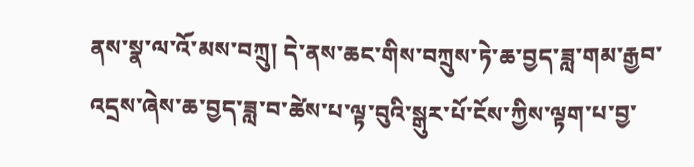ནས་སྣ་ལ་འོ་མས་བཀྲུ། དེ་ནས་ཆང་གིས་བཀྲུས་ཏེ་ཆ་བྱད་ཟླ་གམ་རྒྱབ་འདྲས་ཞེས་ཆ་བྱད་ཟླ་བ་ཚེས་པ་ལྟ་བུའི་སྒུར་པོ་ངོས་ཀྱིས་ལྟག་པ་བྱ་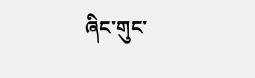ཞིང་གུང་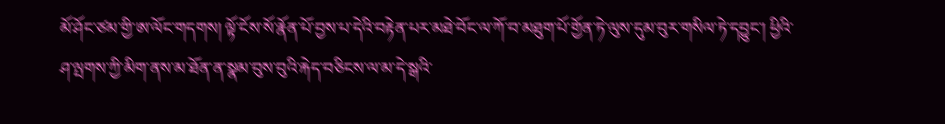མོ་ཤོང་ཙམ་གྱི་ཨ་ལོང་གདགས། ལྟོ་ངོས་སོ་རྣོན་པོ་བྱས་པ་དེའི་བརྟེན་པར་མཐེ་བོང་ལ་ཀོ་བ་མཐུག་པོ་གྱོན་ཏེ་ལུས་དུམ་བུར་གསིལ་ཏེ་དབྱུང་། ཕྱིའི་ཤ་ལྤགས་ཀྱི་མིག་ནས་མ་ཐོན་ན་སྣམ་བུས་བུའི་རྐེད་བཅིངས་ལ་མ་དེ་སྒའི་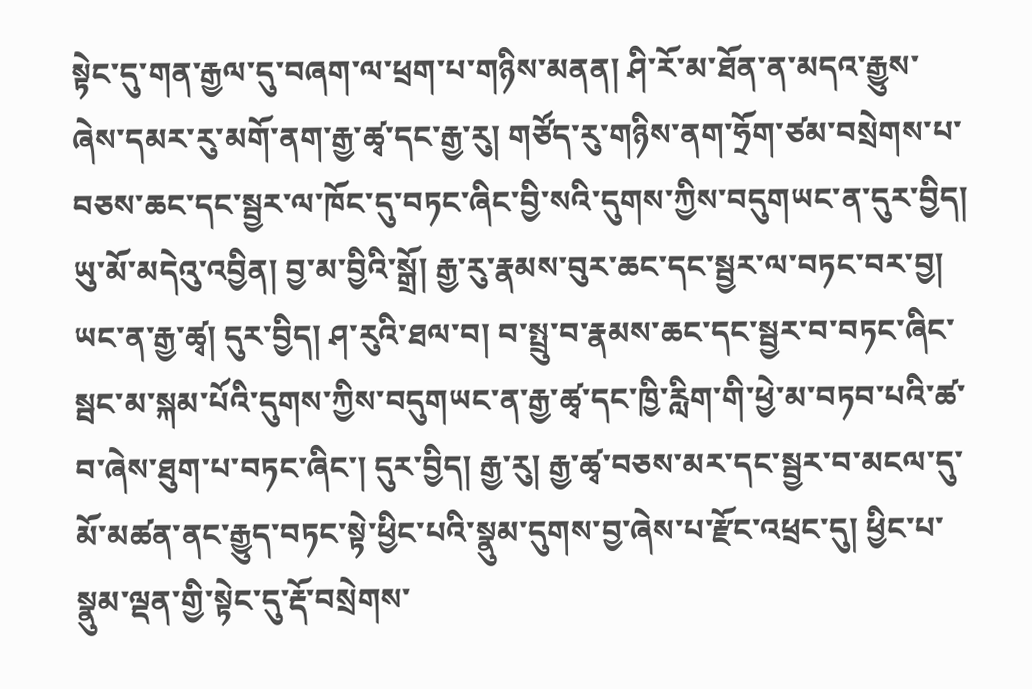སྟེང་དུ་གན་རྒྱལ་དུ་བཞག་ལ་ཕྲག་པ་གཉིས་མནན། ཤི་རོ་མ་ཐོན་ན་མདའ་རྒྱུས་ཞེས་དམར་རུ་མགོ་ནག་རྒྱ་ཚྭ་དང་རྒྱ་རུ། གཙོད་རུ་གཉིས་ནག་ཧྲོག་ཙམ་བསྲེགས་པ་བཅས་ཆང་དང་སྦྱར་ལ་ཁོང་དུ་བཏང་ཞིང་བྱི་སའི་དུགས་ཀྱིས་བདུགཡང་ན་དུར་བྱིད། ཡུ་མོ་མདེའུ་འབྱིན། བྱ་མ་བྱིའི་སྒྲོ། རྒྱ་རུ་རྣམས་བུར་ཆང་དང་སྦྱར་ལ་བཏང་བར་བྱ། ཡང་ན་རྒྱ་ཚྭ། དུར་བྱིད། ཤ་རུའི་ཐལ་བ། བ་སྤྲུ་བ་རྣམས་ཆང་དང་སྦྱར་བ་བཏང་ཞིང་སྦང་མ་སྐམ་པོའི་དུགས་ཀྱིས་བདུགཡང་ན་རྒྱ་ཚྭ་དང་ཁྱི་རླིག་གི་ཕྱེ་མ་བཏབ་པའི་ཚ་བ་ཞེས་ཐུག་པ་བཏང་ཞིང་། དུར་བྱིད། རྒྱ་རུ། རྒྱ་ཚྭ་བཅས་མར་དང་སྦྱར་བ་མངལ་དུ་མོ་མཚན་ནང་རྒྱུད་བཏང་སྟེ་ཕྱིང་པའི་སྣུམ་དུགས་བྱ་ཞེས་པ་རྫོང་འཕྲང་དུ། ཕྱིང་པ་སྣུམ་ལྡན་གྱི་སྟེང་དུ་རྡོ་བསྲེགས་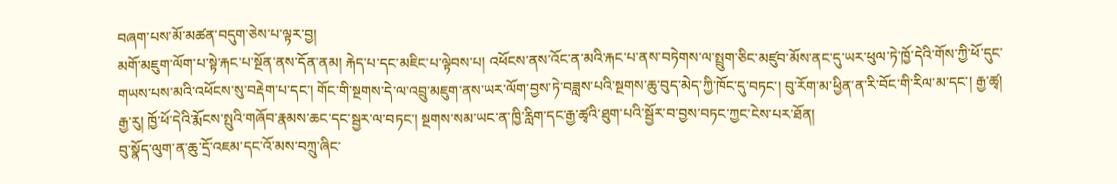བཞག་པས་མོ་མཚན་བདུག་ཅེས་པ་ལྟར་བྱ།
མགོ་མཇུག་ལོག་པ་སྟེ་རྐང་པ་སྔོན་ནས་དོན་ནམ། རྐེད་པ་དང་མཇིང་པ་ལྟེབས་པ། འཕོངས་ནས་འོང་ན་མའི་རྐང་པ་ནས་བཏེགས་ལ་སྤྲུག་ཅིང་མཛུབ་མོས་ནང་དུ་ཡར་ཕུལ་ཏེ་ཁྱོ་དེའི་གོས་ཀྱི་ཕོ་དུང་གཡས་པས་མའི་འཕོངས་སུ་བརྡེག་པ་དང་། གོང་གི་སྔགས་དེ་ལ་འབྲུ་མཇུག་ནས་ཡར་ལོག་བྱས་ཏེ་བཟླས་པའི་སྔགས་ཆུ་བུད་མེད་ཀྱི་ཁོང་དུ་བཏང་། བུ་རོག་མ་ཕྱིན་ན་རི་བོང་གི་རིལ་མ་དང་། རྒྱ་ཚྭ། རྒྱ་རུ། ཁྱོ་ཕོ་དེའི་རྨོངས་སྤུའི་གཞོབ་རྣམས་ཆང་དང་སྦྱར་ལ་བཏང་། སྔགས་སམ་ཡང་ན་ཁྱི་རླིག་དང་རྒྱ་ཚྭའི་ཐུག་པའི་སྦྱོར་བ་བྱས་བཏང་ཀྱང་ངེས་པར་ཐོན།
བུ་སྣོད་ལུག་ན་ཆུ་དྲོ་འཇམ་དང་འོ་མས་བཀྲུ་ཞིང་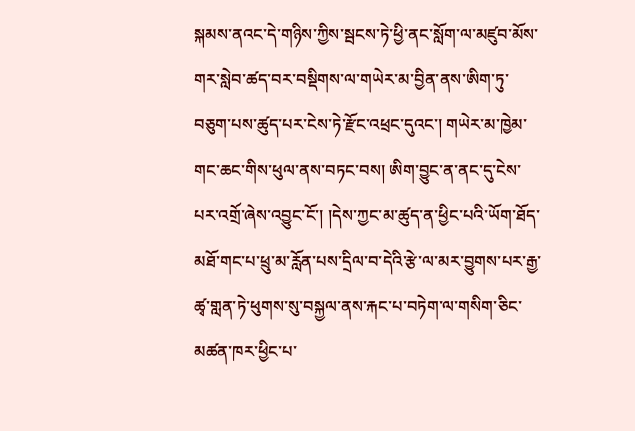སྐམས་ནའང་དེ་གཉིས་ཀྱིས་སྦངས་ཏེ་ཕྱི་ནང་སློག་ལ་མཛུབ་མོས་གར་སླེབ་ཚད་བར་བསྡིགས་ལ་གཡེར་མ་བྱིན་ནས་ཨིག་ཏུ་བཅུག་པས་ཚུད་པར་ངེས་ཏེ་རྫོང་འཕྲང་དུའང་། གཡེར་མ་ཁྱེམ་གང་ཆང་གིས་ཕུལ་ནས་བཏང་བས། ཨིག་བྱུང་ན་ནང་དུ་ངེས་པར་འགྲོ་ཞེས་འབྱུང་ངོ་། །དེས་ཀྱང་མ་ཚུད་ན་ཕྱིང་པའི་ཡོག་ཐོད་མཐོ་གང་པ་ཕྲུ་མ་རློན་པས་དྲིལ་བ་དེའི་རྩེ་ལ་མར་བྱུགས་པར་རྒྱ་ཚྭ་གླན་ཏེ་ཕུགས་སུ་བསྐྱལ་ནས་རྐང་པ་བཏེག་ལ་གསིག་ཅིང་མཚན་ཁར་ཕྱིང་པ་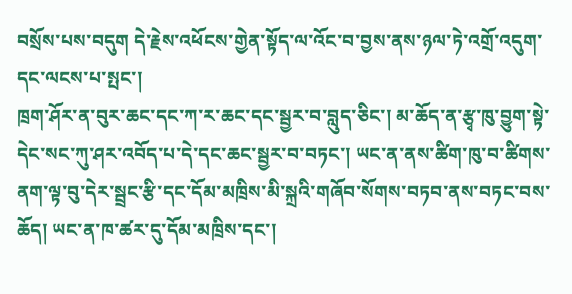བསྲོས་པས་བདུག དེ་རྗེས་འཕོངས་གྱེན་སྟོད་ལ་འོང་བ་བྱས་ནས་ཉལ་ཏེ་འགྲོ་འདུག་དང་ལངས་པ་སྤང་།
ཁྲག་ཤོར་ན་བུར་ཆང་དང་ཀ་ར་ཆང་དང་སྦྱར་བ་བླུད་ཅིང་། མ་ཆོད་ན་རྩྭ་ཁུ་བྱུག་སྟེ་དེང་སང་ཀུ་ཤར་འབོད་པ་དེ་དང་ཆང་སྦྱར་བ་བཏང་། ཡང་ན་ནས་ཚིག་ཁུ་བ་ཚིགས་ནག་ལྟ་བུ་དེར་སྦྲང་རྩི་དང་དོམ་མཁྲིས་མི་སྐྲའི་གཞོབ་སོགས་བཏབ་ནས་བཏང་བས་ཆོད། ཡང་ན་ཁ་ཚར་དུ་དོམ་མཁྲིས་དང་།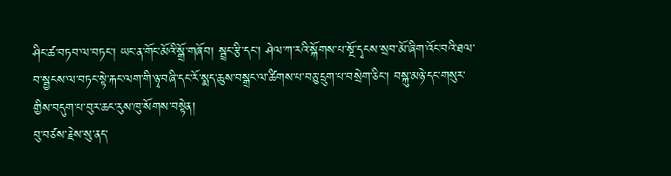ཤིང་ཚ་བཏབ་ལ་བཏང་། ཡང་ན་གོང་མོའི་སྒྲོ་གཞོབ། སྦྲང་རྩི་དང་། ཤེལ་ཀ་རའི་སྐོགས་པ་སྔོ་དྭངས་སྲབ་མོ་ཞིག་འོང་བའི་ཐལ་བ་སྦྱངས་ལ་བཏང་སྟེ་རྐང་ལག་གི་ཉྭ་བཞི་དང་རོ་སྨད་ཆུས་བསྒྲང་ལ་ཚིགས་པ་བཅུ་དྲུག་པ་བསྲེག་ཅིང་། བསྐུ་མཉེ་དང་གསུར་གྱིས་བདུག་པ་བུར་ཆང་རུས་ཁུ་སོགས་བསྟེན།
བུ་བཙས་རྗེས་སུ་ནད་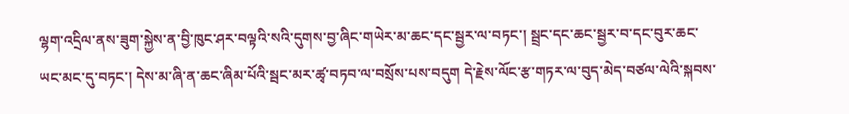ལྷག་འདྲིལ་ནས་ཟུག་སྐྱེས་ན་བྱི་ཁུང་ཤར་བལྟའི་སའི་དུགས་བྱ་ཞིང་གཡེར་མ་ཆང་དང་སྦྱར་ལ་བཏང་། སྦྲང་དང་ཆང་སྦྱར་བ་དང་བུར་ཆང་ཡང་མང་དུ་བཏང་། དེས་མ་ཞི་ན་ཆང་ཞིམ་པོའི་སྦང་མར་ཚྭ་བཏབ་ལ་བསྲོས་པས་བདུག དེ་རྗེས་ལོང་རྩ་གཏར་ལ་བུད་མེད་བཙལ་ལེའི་སྐབས་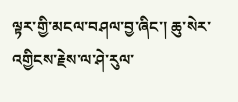ལྟར་གྱི་མངལ་བཤལ་བྱ་ཞིང་། ཆུ་སེར་འགྱིངས་རྗེས་ལ་ཤེ་རུལ་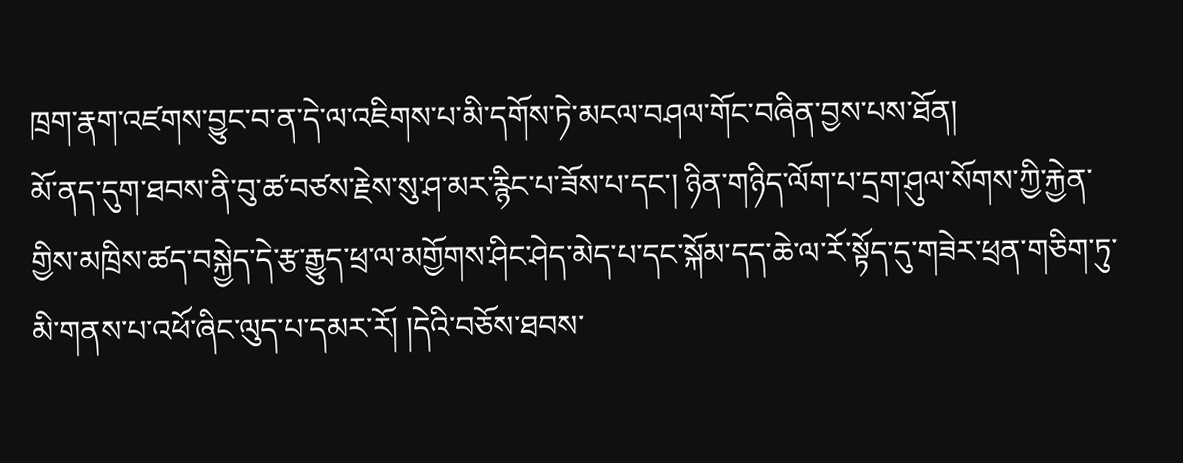ཁྲག་རྣག་འཛགས་བྱུང་བ་ན་དེ་ལ་འཇིགས་པ་མི་དགོས་ཏེ་མངལ་བཤལ་གོང་བཞིན་བྱས་པས་ཐོན།
མོ་ནད་དུག་ཐབས་ནི་བུ་ཚ་བཙས་རྗེས་སུ་ཤ་མར་རྙིང་པ་ཟོས་པ་དང་། ཉིན་གཉིད་ལོག་པ་དྲག་ཤུལ་སོགས་ཀྱི་རྐྱེན་གྱིས་མཁྲིས་ཚད་བསྐྱེད་དེ་རྩ་རྒྱུད་ཕྲ་ལ་མགྱོགས་ཤིང་ཤེད་མེད་པ་དང་སྐོམ་དད་ཆེ་ལ་རོ་སྟོད་དུ་གཟེར་ཕྲན་གཅིག་ཏུ་མི་གནས་པ་འཕོ་ཞིང་ལུད་པ་དམར་རོ། །དེའི་བཅོས་ཐབས་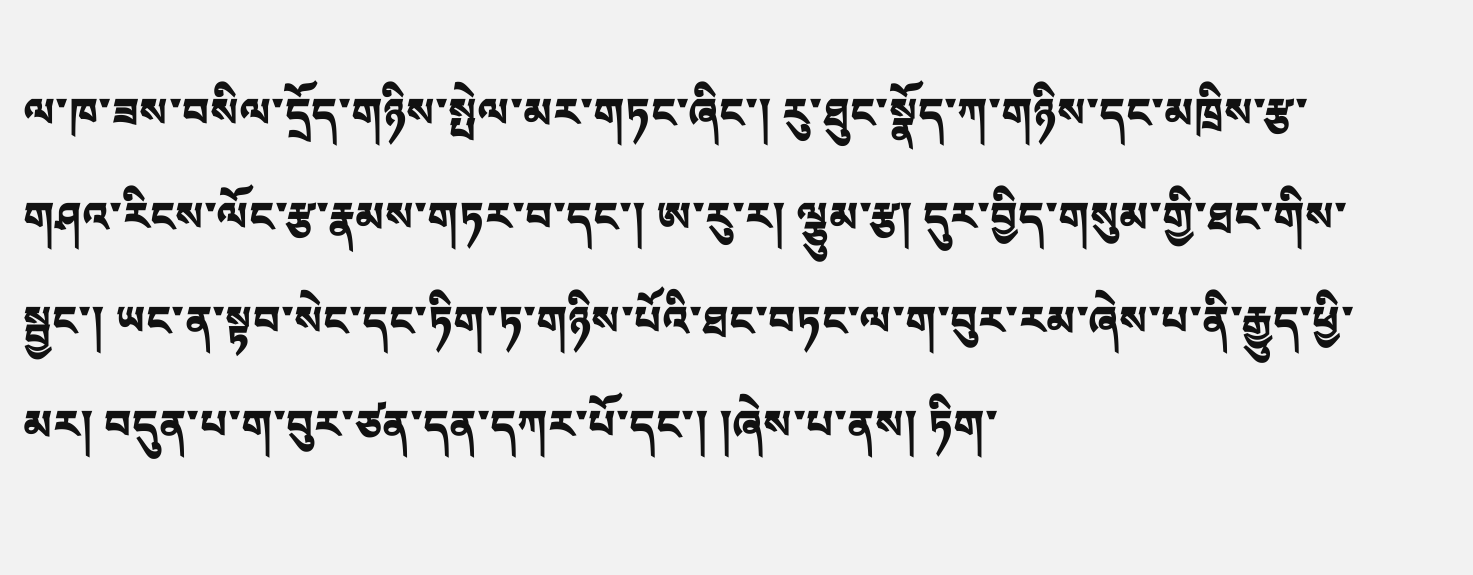ལ་ཁ་ཟས་བསིལ་དྲོད་གཉིས་སྤེལ་མར་གཏང་ཞིང་། རུ་ཐུང་སྣོད་ཀ་གཉིས་དང་མཁྲིས་རྩ་གཤའ་རིངས་ལོང་རྩ་རྣམས་གཏར་བ་དང་། ཨ་རུ་ར། ལྕུམ་རྩ། དུར་བྱིད་གསུམ་གྱི་ཐང་གིས་སྦྱང་། ཡང་ན་སྟབ་སེང་དང་ཏིག་ཏ་གཉིས་པོའི་ཐང་བཏང་ལ་ག་བུར་རམ་ཞེས་པ་ནི་རྒྱུད་ཕྱི་མར། བདུན་པ་ག་བུར་ཙན་དན་དཀར་པོ་དང་། །ཞེས་པ་ནས། ཏིག་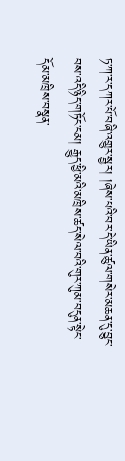ཏ་ཀ་ར་དཀར་པོ་བཞི་འགྱུར་སྦྱར། །ཞེས་པའི་བར་དེ་ཡིན་ཚུལ་གསེར་མཆན་དུ་བྱུང་བས་འདི་ཉིད་གཏོང་ངམ། རྒྱུད་ཕྱི་མའི་མཁྲིས་ཚད་སེལ་བའི་གུར་ཀུམ་བདུན་སྟེང་དོམ་མཁྲིས་བསྣན་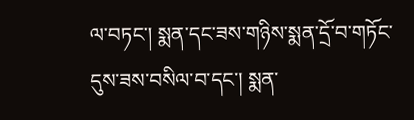ལ་བཏང་། སྨན་དང་ཟས་གཉིས་སྨན་དྲོ་བ་གཏོང་དུས་ཟས་བསིལ་བ་དང་། སྨན་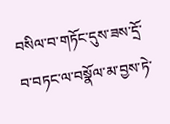བསིལ་བ་གཏོང་དུས་ཟས་དྲོ་བ་བཏང་ལ་བསྣོལ་མ་བྱས་ཏེ་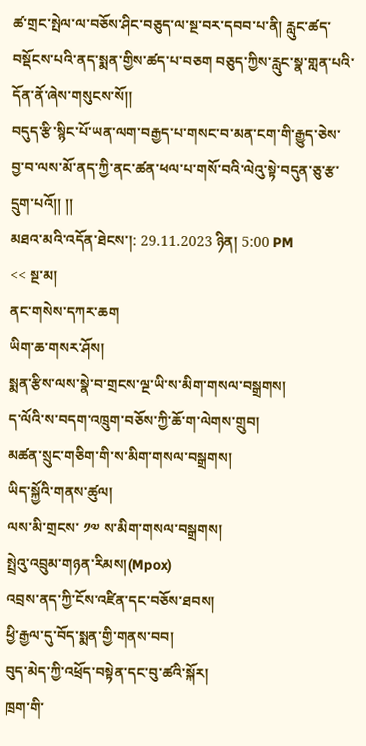ཚ་གྲང་སྤེལ་ལ་བཅོས་ཤིང་བཅུད་ལ་སྔ་བར་དབབ་པ་ནི། རླུང་ཚད་བསྡོངས་པའི་ནད་སྨན་གྱིས་ཚད་པ་བཅག བཅུད་ཀྱིས་རླུང་སྣ་གླན་པའི་དོན་ནོ་ཞེས་གསུངས་སོ།།
བདུད་རྩི་སྙིང་པོ་ཡན་ལག་བརྒྱད་པ་གསང་བ་མན་ངག་གི་རྒྱུད་ཅེས་བྱ་བ་ལས་མོ་ནད་ཀྱི་ནང་ཚན་ཕལ་པ་གསོ་བའི་ལེའུ་སྟེ་བདུན་ཅུ་རྩ་དྲུག་པའོ།། །།
མཐའ་མའི་འདོན་ཐེངས་།: 29.11.2023 ཉིན། 5:00 PM
<< སྔ་མ།
ནང་གསེས་དཀར་ཆག
ཡིག་ཆ་གསར་ཤོས།
སྨན་རྩིས་ལས་སྣེ་བ་གྲངས་ལྔ་ཡི་ས་མིག་གསལ་བསྒྲགས།
ད་ལོའི་ས་བདག་འཁྲུག་བཅོས་ཀྱི་ཆོ་ག་ལེགས་གྲུབ།
མཚན་སྲུང་གཅིག་གི་ས་མིག་གསལ་བསྒྲགས།
ཡིད་སྐྱོའི་གནས་ཚུལ།
ལས་མི་གྲངས་ ༡༧ ས་མིག་གསལ་བསྒྲགས།
སྤྲེའུ་འབྲུམ་གཉན་རིམས།(Mpox)
འབྲས་ནད་ཀྱི་ངོས་འཛིན་དང་བཅོས་ཐབས།
ཕྱི་རྒྱལ་དུ་བོད་སྨན་གྱི་གནས་བབ།
བུད་མེད་ཀྱི་འཕྲོད་བསྟེན་དང་བུ་ཚའི་སྐོར།
ཁྲག་གི་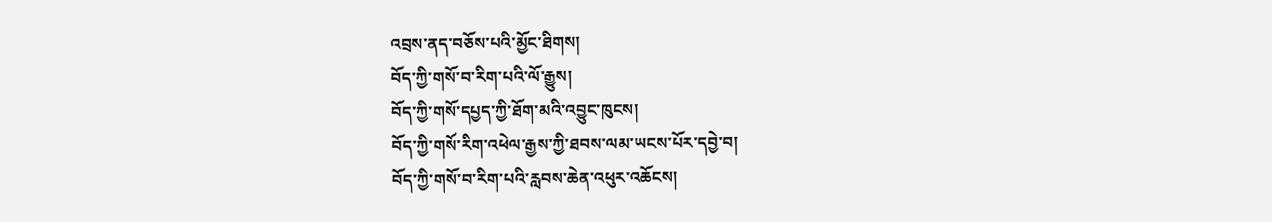འབྲས་ནད་བཅོས་པའི་མྱོང་ཐིགས།
བོད་ཀྱི་གསོ་བ་རིག་པའི་ལོ་རྒྱུས།
བོད་ཀྱི་གསོ་དཔྱད་ཀྱི་ཐོག་མའི་འབྱུང་ཁུངས།
བོད་ཀྱི་གསོ་རིག་འཕེལ་རྒྱས་ཀྱི་ཐབས་ལམ་ཡངས་པོར་དབྱེ་བ།
བོད་ཀྱི་གསོ་བ་རིག་པའི་རླབས་ཆེན་འཕུར་འཆོངས།